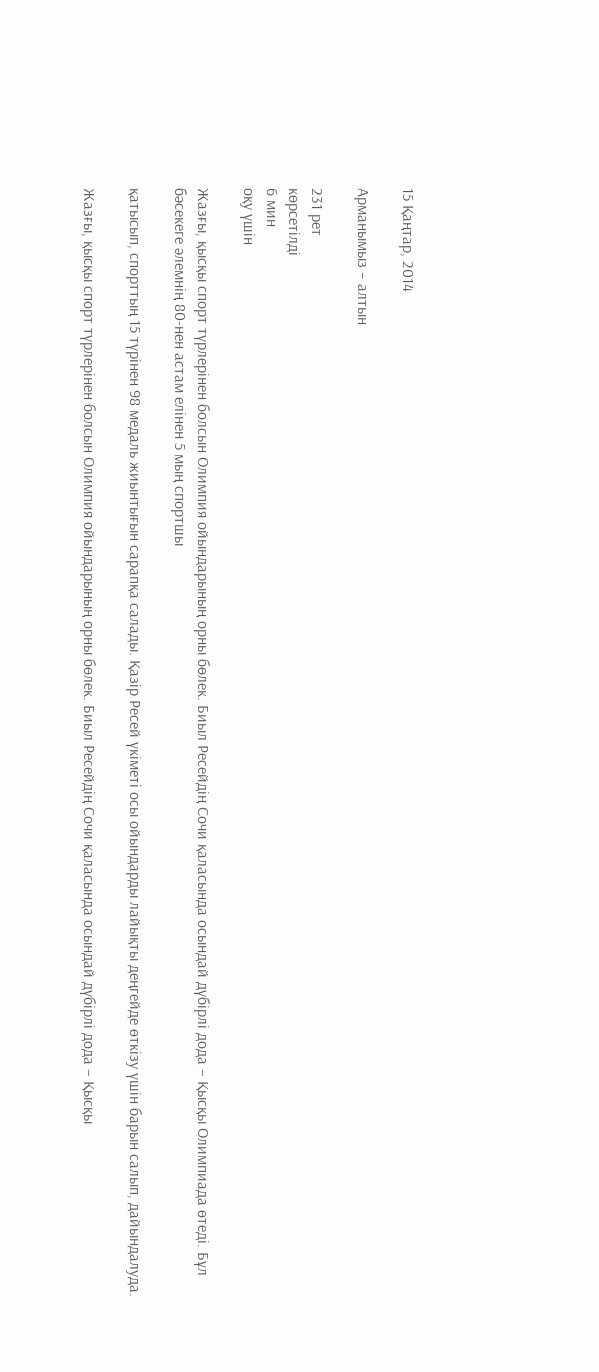15 Қаңтар, 2014

Арманымыз – алтын

231 рет
көрсетілді
6 мин
оқу үшін

Жазғы, қысқы спорт түрлерінен болсын Олимпия ойындарының орны бөлек. Биыл Ресейдің Сочи қаласында осындай дүбірлі дода – Қысқы Олимпиада өтеді. Бұл бәсекеге әлемнің 80-нен астам елінен 5 мың спортшы

қатысып, спорттың 15 түрінен 98 медаль жиынтығын сарапқа салады. Қазір Ресей үкіметі осы ойындарды лайықты деңгейде өткізу үшін барын салып, дайындалуда.

Жазғы, қысқы спорт түрлерінен болсын Олимпия ойындарының орны бөлек. Биыл Ресейдің Сочи қаласында осындай дүбірлі дода – Қысқы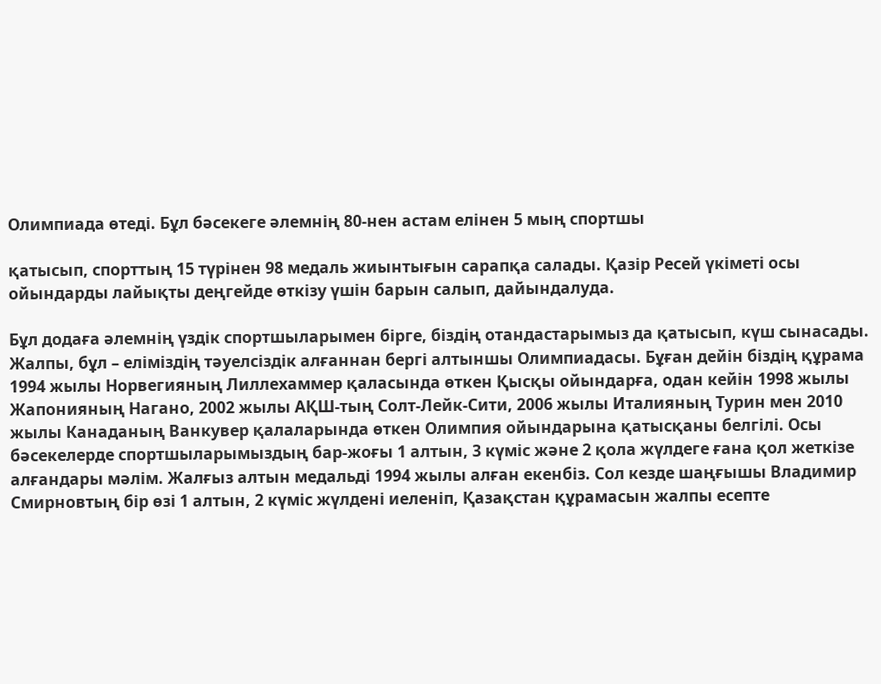Олимпиада өтеді. Бұл бәсекеге әлемнің 80-нен астам елінен 5 мың спортшы

қатысып, спорттың 15 түрінен 98 медаль жиынтығын сарапқа салады. Қазір Ресей үкіметі осы ойындарды лайықты деңгейде өткізу үшін барын салып, дайындалуда.

Бұл додаға әлемнің үздік спортшыларымен бірге, біздің отандастарымыз да қатысып, күш сынасады. Жалпы, бұл – еліміздің тәуелсіздік алғаннан бергі алтыншы Олимпиадасы. Бұған дейін біздің құрама 1994 жылы Норвегияның Лиллехаммер қаласында өткен Қысқы ойындарға, одан кейін 1998 жылы Жапонияның Нагано, 2002 жылы АҚШ-тың Солт-Лейк-Сити, 2006 жылы Италияның Турин мен 2010 жылы Канаданың Ванкувер қалаларында өткен Олимпия ойындарына қатысқаны белгілі. Осы бәсекелерде спортшыларымыздың бар-жоғы 1 алтын, 3 күміс және 2 қола жүлдеге ғана қол жеткізе алғандары мәлім. Жалғыз алтын медальді 1994 жылы алған екенбіз. Сол кезде шаңғышы Владимир Смирновтың бір өзі 1 алтын, 2 күміс жүлдені иеленіп, Қазақстан құрамасын жалпы есепте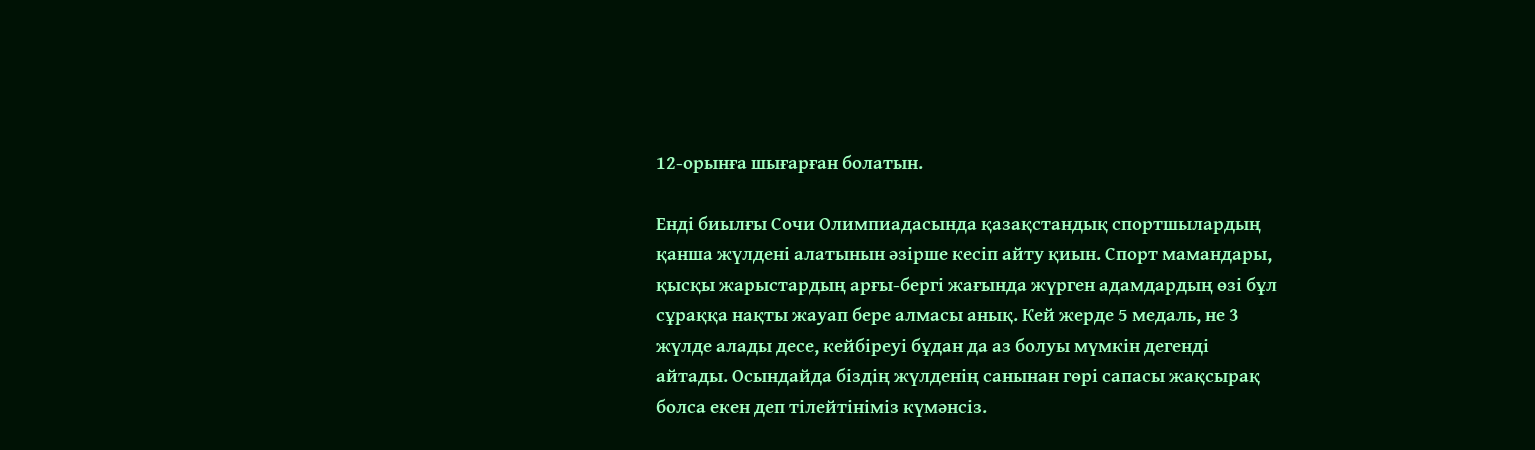12-орынға шығарған болатын.

Енді биылғы Сочи Олимпиадасында қазақстандық спортшылардың қанша жүлдені алатынын әзірше кесіп айту қиын. Спорт мамандары, қысқы жарыстардың арғы-бергі жағында жүрген адамдардың өзі бұл сұраққа нақты жауап бере алмасы анық. Кей жерде 5 медаль, не 3 жүлде алады десе, кейбіреуі бұдан да аз болуы мүмкін дегенді айтады. Осындайда біздің жүлденің санынан гөрі сапасы жақсырақ болса екен деп тілейтініміз күмәнсіз.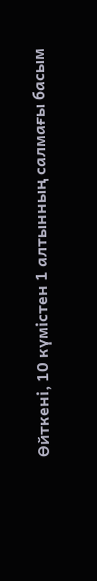Өйткені, 10 күмістен 1 алтынның салмағы басым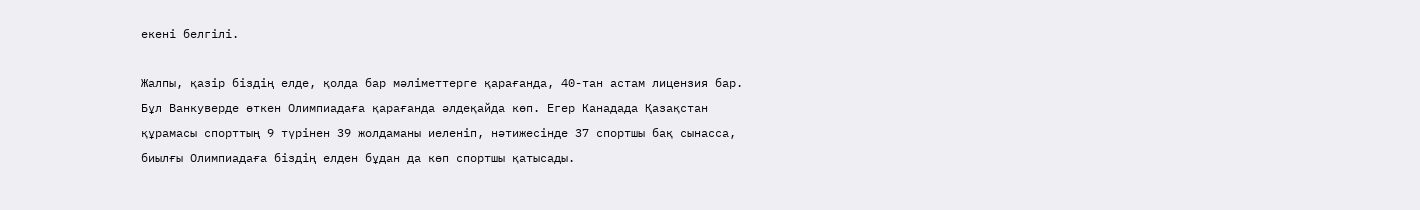екені белгілі.

Жалпы, қазір біздің елде, қолда бар мәліметтерге қарағанда, 40-тан астам лицензия бар. Бұл Ванкуверде өткен Олимпиадаға қарағанда әлдеқайда көп. Егер Канадада Қазақстан құрамасы спорттың 9 түрінен 39 жолдаманы иеленіп, нәтижесінде 37 спортшы бақ сынасса, биылғы Олимпиадаға біздің елден бұдан да көп спортшы қатысады.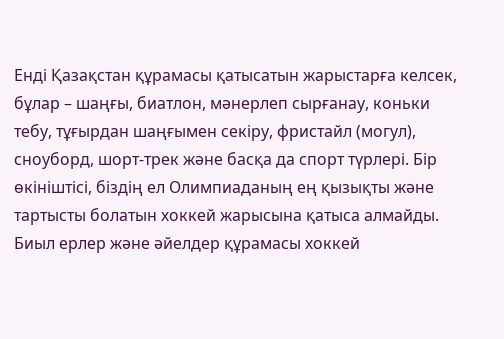Енді Қазақстан құрамасы қатысатын жарыстарға келсек, бұлар – шаңғы, биатлон, мәнерлеп сырғанау, коньки тебу, тұғырдан шаңғымен секіру, фристайл (могул), сноуборд, шорт-трек және басқа да спорт түрлері. Бір өкініштісі, біздің ел Олимпиаданың ең қызықты және тартысты болатын хоккей жарысына қатыса алмайды. Биыл ерлер және әйелдер құрамасы хоккей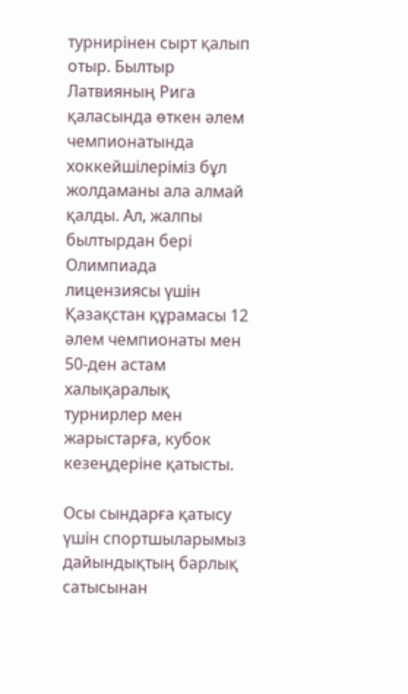турнирінен сырт қалып отыр. Былтыр Латвияның Рига қаласында өткен әлем чемпионатында хоккейшілеріміз бұл жолдаманы ала алмай қалды. Ал, жалпы былтырдан бері Олимпиада лицензиясы үшін Қазақстан құрамасы 12 әлем чемпионаты мен 50-ден астам халықаралық турнирлер мен жарыстарға, кубок кезеңдеріне қатысты.

Осы сындарға қатысу үшін спортшыларымыз дайындықтың барлық сатысынан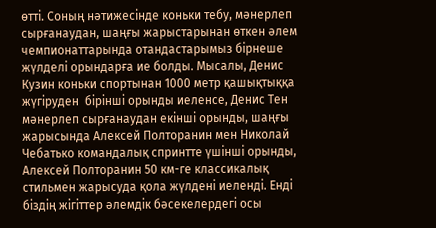өтті. Соның нәтижесінде коньки тебу, мәнерлеп сырғанаудан, шаңғы жарыстарынан өткен әлем чемпионаттарында отандастарымыз бірнеше жүлделі орындарға ие болды. Мысалы, Денис Кузин коньки спортынан 1000 метр қашықтыққа жүгіруден  бірінші орынды иеленсе, Денис Тен мәнерлеп сырғанаудан екінші орынды, шаңғы жарысында Алексей Полторанин мен Николай Чебатько командалық спринтте үшінші орынды, Алексей Полторанин 50 км-ге классикалық стильмен жарысуда қола жүлдені иеленді. Енді біздің жігіттер әлемдік бәсекелердегі осы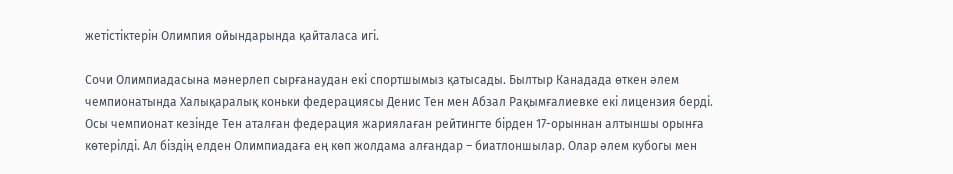жетістіктерін Олимпия ойындарында қайталаса игі.

Сочи Олимпиадасына мәнерлеп сырғанаудан екі спортшымыз қатысады. Былтыр Канадада өткен әлем чемпионатында Халықаралық коньки федерациясы Денис Тен мен Абзал Рақымғалиевке екі лицензия берді. Осы чемпионат кезінде Тен аталған федерация жариялаған рейтингте бірден 17-орыннан алтыншы орынға көтерілді. Ал біздің елден Олимпиадаға ең көп жолдама алғандар – биатлоншылар. Олар әлем кубогы мен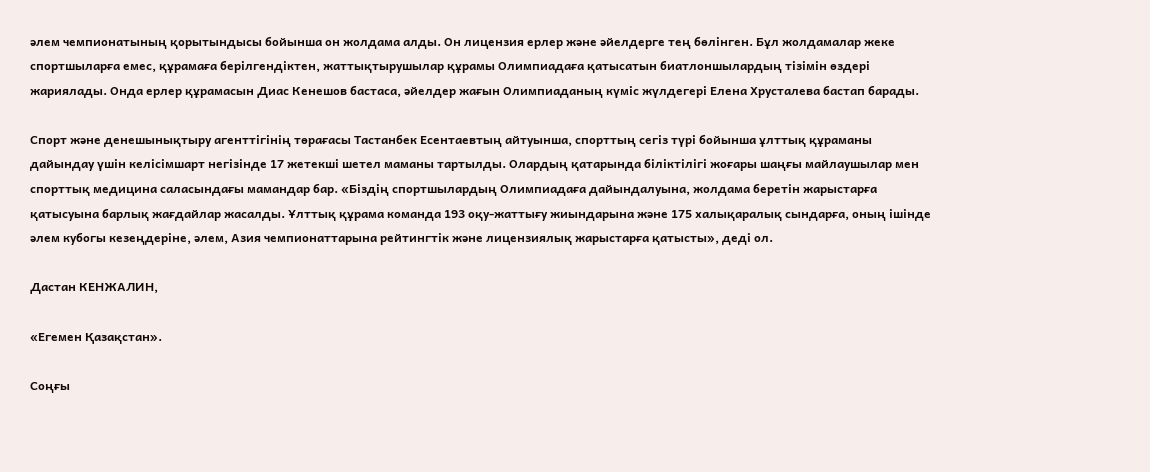әлем чемпионатының қорытындысы бойынша он жолдама алды. Он лицензия ерлер және әйелдерге тең бөлінген. Бұл жолдамалар жеке спортшыларға емес, құрамаға берілгендіктен, жаттықтырушылар құрамы Олимпиадаға қатысатын биатлоншылардың тізімін өздері жариялады. Онда ерлер құрамасын Диас Кенешов бастаса, әйелдер жағын Олимпиаданың күміс жүлдегері Елена Хрусталева бастап барады.

Спорт және денешынықтыру агенттігінің төрағасы Тастанбек Есентаевтың айтуынша, спорттың сегіз түрі бойынша ұлттық құраманы дайындау үшін келісімшарт негізінде 17 жетекші шетел маманы тартылды. Олардың қатарында біліктілігі жоғары шаңғы майлаушылар мен спорттық медицина саласындағы мамандар бар. «Біздің спортшылардың Олимпиадаға дайындалуына, жолдама беретін жарыстарға қатысуына барлық жағдайлар жасалды. Ұлттық құрама команда 193 оқу-жаттығу жиындарына және 175 халықаралық сындарға, оның ішінде әлем кубогы кезеңдеріне, әлем, Азия чемпионаттарына рейтингтік және лицензиялық жарыстарға қатысты», деді ол.

Дастан КЕНЖАЛИН,

«Егемен Қазақстан».

Соңғы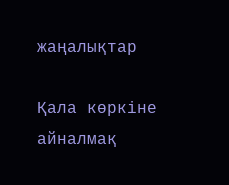жаңалықтар

Қала көркіне айналмақ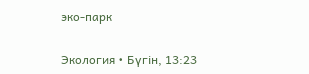эко-парк

Экология • Бүгін, 13:23